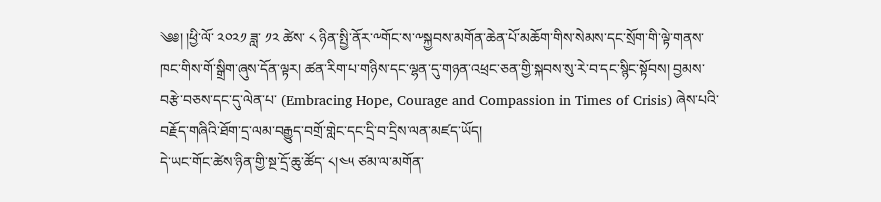༄༅། །ཕྱི་ལོ་ ༢༠༢༡ ཟླ་ ༡༢ ཚེས་ ༨ ཉིན་སྤྱི་ནོར་༸གོང་ས་༸སྐྱབས་མགོན་ཆེན་པོ་མཆོག་གིས་སེམས་དང་སྲོག་གི་ལྟེ་གནས་ཁང་གིས་གོ་སྒྲིག་ཞུས་དོན་ལྟར། ཚན་རིག་པ་གཉིས་དང་ལྷན་དུ་གཉན་འཕྲང་ཅན་གྱི་སྐབས་སུ་རེ་བ་དང་སྙིང་སྟོབས། བྱམས་བརྩེ་བཅས་དང་དུ་ལེན་པ་ (Embracing Hope, Courage and Compassion in Times of Crisis) ཞེས་པའི་བརྗོད་གཞིའི་ཐོག་དྲ་ལམ་བརྒྱུད་བགྲོ་གླེང་དང་དྲི་བ་དྲིས་ལན་མཛད་ཡོད།
དེ་ཡང་གོང་ཚེས་ཉིན་གྱི་སྔ་དྲོ་ཆུ་ཚོད་ ༨།༤༥ ཙམ་ལ་མགོན་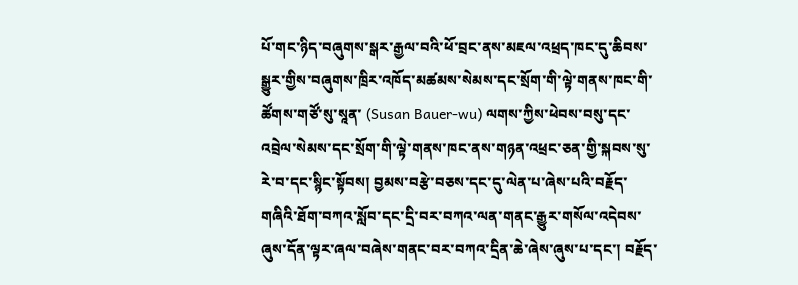པོ་གང་ཉིད་བཞུགས་སྒར་རྒྱལ་བའི་ཕོ་བྲང་ནས་མཇལ་འཕྲད་ཁང་དུ་ཆིབས་སྒྱུར་གྱིས་བཞུགས་ཁྲིར་འཁོད་མཚམས་སེམས་དང་སྲོག་གི་ལྟེ་གནས་ཁང་གི་ཚོགས་གཙོ་སུ་སཱན་ (Susan Bauer-wu) ལགས་ཀྱིས་ཕེབས་བསུ་དང་འབྲེལ་སེམས་དང་སྲོག་གི་ལྟེ་གནས་ཁང་ནས་གཉན་འཕྲང་ཅན་གྱི་སྐབས་སུ་རེ་བ་དང་སྙིང་སྟོབས། བྱམས་བརྩེ་བཅས་དང་དུ་ལེན་པ་ཞེས་པའི་བརྗོད་གཞིའི་ཐོག་བཀའ་སློབ་དང་དྲི་བར་བཀའ་ལན་གནང་རྒྱུར་གསོལ་འདེབས་ཞུས་དོན་ལྟར་ཞལ་བཞེས་གནང་བར་བཀའ་དྲིན་ཆེ་ཞེས་ཞུས་པ་དང་། བརྗོད་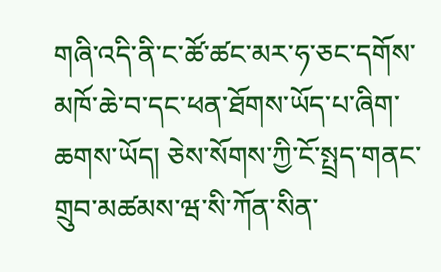གཞི་འདི་ནི་ང་ཚོ་ཚང་མར་ཧ་ཅང་དགོས་མཁོ་ཆེ་བ་དང་ཕན་ཐོགས་ཡོད་པ་ཞིག་ཆགས་ཡོད། ཅེས་སོགས་ཀྱི་ངོ་སྤྲད་གནང་གྲུབ་མཚམས་ཝ་སི་ཀོན་སིན་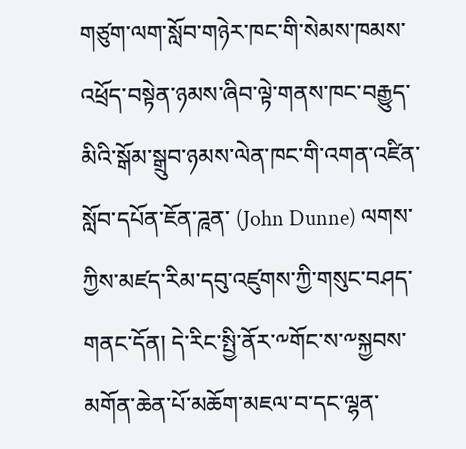གཙུག་ལག་སློབ་གཉེར་ཁང་གི་སེམས་ཁམས་འཕྲོད་བསྟེན་ཉམས་ཞིབ་ལྟེ་གནས་ཁང་བརྒྱུད་མིའི་སྒོམ་སྒྲུབ་ཉམས་ལེན་ཁང་གི་འགན་འཛིན་སློབ་དཔོན་ཇོན་ཌཱན་ (John Dunne) ལགས་ཀྱིས་མཛད་རིམ་དབུ་འཛུགས་ཀྱི་གསུང་བཤད་གནང་དོན། དེ་རིང་སྤྱི་ནོར་༸གོང་ས་༸སྐྱབས་མགོན་ཆེན་པོ་མཆོག་མཇལ་བ་དང་ལྷན་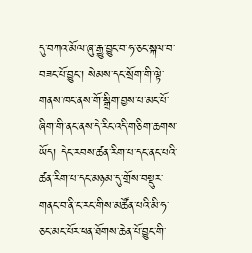དུ་བཀའ་མོལ་ཞུ་རྒྱུ་བྱུང་བ་ཧ་ཅང་སྐལ་བ་བཟང་པོ་བྱུང་། སེམས་དང་སྲོག་གི་ལྟེ་གནས་ཁང་ནས་གོ་སྒྲིག་བྱས་པ་མང་པོ་ཞིག་གི་ནང་ནས་དེ་རིང་འདི་གཅིག་ཆགས་ཡོད། དེང་རབས་ཚན་རིག་པ་དང་ནང་པའི་ཚན་རིག་པ་དང་མཉམ་དུ་གྲོས་བསྡུར་གནང་བ་ནི་ང་རང་གིས་མཚོན་པའི་མི་ཧ་ཅང་མང་པོར་ཕན་ཐོགས་ཆེན་པོ་བྱུང་གི་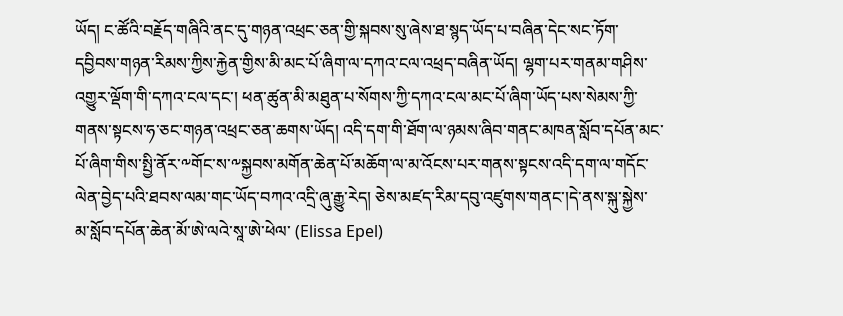ཡོད། ང་ཚོའི་བརྗོད་གཞིའི་ནང་དུ་གཉན་འཕྲང་ཅན་གྱི་སྐབས་སུ་ཞེས་ཐ་སྙད་ཡོད་པ་བཞིན་དེང་སང་ཏོག་དབྱིབས་གཉན་རིམས་ཀྱིས་རྐྱེན་གྱིས་མི་མང་པོ་ཞིག་ལ་དཀའ་ངལ་འཕྲད་བཞིན་ཡོད། ལྷག་པར་གནམ་གཤིས་འགྱུར་ལྡོག་གི་དཀའ་ངལ་དང་། ཕན་ཚུན་མི་མཐུན་པ་སོགས་ཀྱི་དཀའ་ངལ་མང་པོ་ཞིག་ཡོད་པས་སེམས་ཀྱི་གནས་སྟངས་ཧ་ཅང་གཉན་འཕྲང་ཅན་ཆགས་ཡོད། འདི་དག་གི་ཐོག་ལ་ཉམས་ཞིབ་གནང་མཁན་སློབ་དཔོན་མང་པོ་ཞིག་གིས་སྤྱི་ནོར་༸གོང་ས་༸སྐྱབས་མགོན་ཆེན་པོ་མཆོག་ལ་མ་འོངས་པར་གནས་སྟངས་འདི་དག་ལ་གདོང་ལེན་བྱེད་པའི་ཐབས་ལམ་གང་ཡོད་བཀའ་འདྲི་ཞུ་རྒྱུ་རེད། ཅེས་མཛད་རིམ་དབུ་འཛུགས་གནང་།དེ་ནས་སྐུ་སྐྱེས་མ་སློབ་དཔོན་ཆེན་མོ་ཨེ་ལའེ་སཱ་ཨེ་ཕེལ་ (Elissa Epel)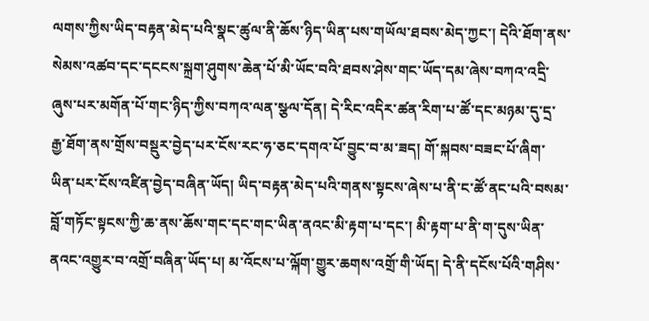ལགས་ཀྱིས་ཡིད་བརྟན་མེད་པའི་སྣང་ཚུལ་ནི་ཆོས་ཉིད་ཡིན་པས་གཡོལ་ཐབས་མེད་ཀྱང་། དེའི་ཐོག་ནས་སེམས་འཚབ་དང་དངངས་སྐྲག་ཤུགས་ཆེན་པོ་མི་ཡོང་བའི་ཐབས་ཤེས་གང་ཡོད་དམ་ཞེས་བཀའ་འདྲི་ཞུས་པར་མགོན་པོ་གང་ཉིད་ཀྱིས་བཀའ་ལན་སྩལ་དོན། དེ་རིང་འདིར་ཚན་རིག་པ་ཚོ་དང་མཉམ་དུ་དྲ་རྒྱ་ཐོག་ནས་གྲོས་བསྡུར་བྱེད་པར་ངོས་རང་ཧ་ཅང་དགའ་པོ་བྱུང་བ་མ་ཟད། གོ་སྐབས་བཟང་པོ་ཞིག་ཡིན་པར་ངོས་འཛིན་བྱེད་བཞིན་ཡོད། ཡིད་བརྟན་མེད་པའི་གནས་སྟངས་ཞེས་པ་ནི་ང་ཚོ་ནང་པའི་བསམ་བློ་གཏོང་སྟངས་ཀྱི་ཆ་ནས་ཆོས་གང་དང་གང་ཡིན་ནའང་མི་རྟག་པ་དང་། མི་རྟག་པ་ནི་ག་དུས་ཡིན་ནའང་འགྱུར་བ་འགྲོ་བཞིན་ཡོད་པ། མ་འོངས་པ་ལྐོག་གྱུར་ཆགས་འགྲོ་གི་ཡོད། དེ་ནི་དངོས་པོའི་གཤིས་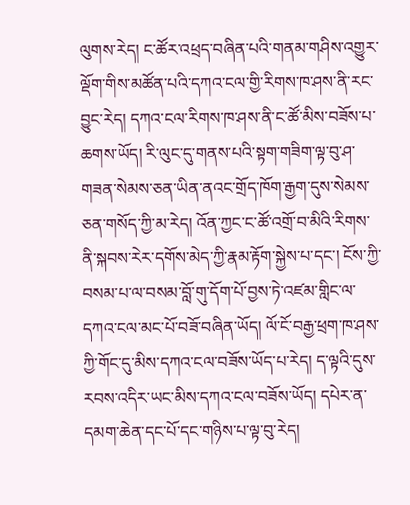ལུགས་རེད། ང་ཚོར་འཕྲད་བཞིན་པའི་གནམ་གཤིས་འགྱུར་ལྡོག་གིས་མཚོན་པའི་དཀའ་ངལ་གྱི་རིགས་ཁ་ཤས་ནི་རང་བྱུང་རེད། དཀའ་ངལ་རིགས་ཁ་ཤས་ནི་ང་ཚོ་མིས་བཟོས་པ་ཆགས་ཡོད། རི་ལུང་དུ་གནས་པའི་སྟག་གཟིག་ལྟ་བུ་ཤ་གཟན་སེམས་ཅན་ཡིན་ནའང་གྲོད་ཁོག་རྒྱག་དུས་སེམས་ཅན་གསོད་ཀྱི་མ་རེད། འོན་ཀྱང་ང་ཚོ་འགྲོ་བ་མིའི་རིགས་ནི་སྐབས་རེར་དགོས་མེད་ཀྱི་རྣམ་རྟོག་སྐྱེས་པ་དང་། ངོས་ཀྱི་བསམ་པ་ལ་བསམ་བློ་གུ་དོག་པོ་བྱས་ཏེ་འཛམ་གླིང་ལ་དཀའ་ངལ་མང་པོ་བཟོ་བཞིན་ཡོད། ལོ་ངོ་བརྒྱ་ཕྲག་ཁ་ཤས་ཀྱི་གོང་དུ་མིས་དཀའ་ངལ་བཟོས་ཡོད་པ་རེད། ད་ལྟའི་དུས་རབས་འདིར་ཡང་མིས་དཀའ་ངལ་བཟོས་ཡོད། དཔེར་ན་དམག་ཆེན་དང་པོ་དང་གཉིས་པ་ལྟ་བུ་རེད།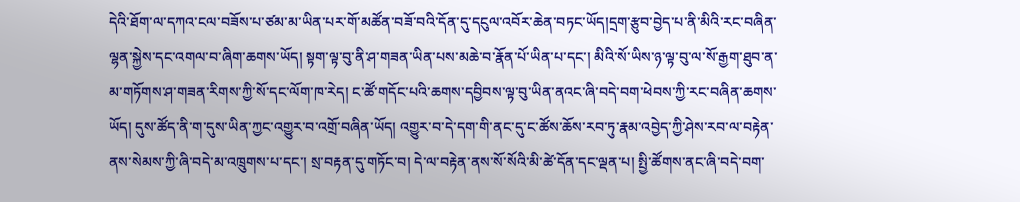དེའི་ཐོག་ལ་དཀའ་ངལ་བཟོས་པ་ཙམ་མ་ཡིན་པར་གོ་མཚོན་བཟོ་བའི་དོན་དུ་དངུལ་འབོར་ཆེན་བཏང་ཡོད།དྲག་རྩུབ་བྱེད་པ་ནི་མིའི་རང་བཞིན་ལྷན་སྐྱེས་དང་འགལ་བ་ཞིག་ཆགས་ཡོད། སྟག་ལྟ་བུ་ནི་ཤ་གཟན་ཡིན་པས་མཆེ་བ་རྣོན་པོ་ཡིན་པ་དང་། མིའི་སོ་ཡིས་ཉ་ལྟ་བུ་ལ་སོ་རྒྱག་ཐུབ་ན་མ་གཏོགས་ཤ་གཟན་རིགས་ཀྱི་སོ་དང་ལོག་ཁ་རེད། ང་ཚོ་གདོང་པའི་ཆགས་དབྱིབས་ལྟ་བུ་ཡིན་ནའང་ཞི་བདེ་བག་ཕེབས་ཀྱི་རང་བཞིན་ཆགས་ཡོད། དུས་ཚོད་ནི་ག་དུས་ཡིན་ཀྱང་འགྱུར་བ་འགྲོ་བཞིན་ཡོད། འགྱུར་བ་དེ་དག་གི་ནང་དུ་ང་ཚོས་ཆོས་རབ་ཏུ་རྣམ་འབྱེད་ཀྱི་ཤེས་རབ་ལ་བརྟེན་ནས་སེམས་ཀྱི་ཞི་བདེ་མ་འཁྲུགས་པ་དང་། སྲ་བརྟན་དུ་གཏོང་བ། དེ་ལ་བརྟེན་ནས་སོ་སོའི་མི་ཚེ་དོན་དང་ལྡན་པ། སྤྱི་ཚོགས་ནང་ཞི་བདེ་བག་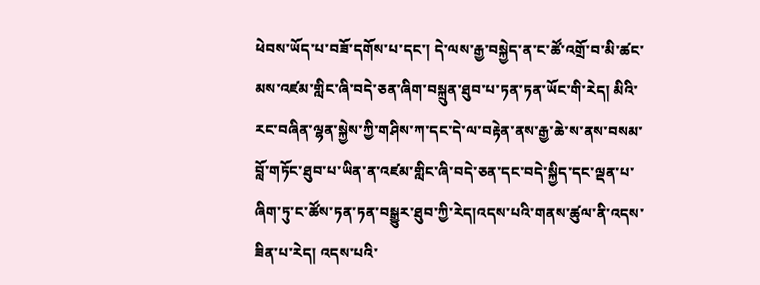ཕེབས་ཡོད་པ་བཟོ་དགོས་པ་དང་། དེ་ལས་རྒྱ་བསྐྱེད་ན་ང་ཚོ་འགྲོ་བ་མི་ཚང་མས་འཛམ་གླིང་ཞི་བདེ་ཅན་ཞིག་བསྐྲུན་ཐུབ་པ་ཏན་ཏན་ཡོང་གི་རེད། མིའི་རང་བཞིན་ལྷན་སྐྱེས་ཀྱི་གཤིས་ཀ་དང་དེ་ལ་བརྟེན་ནས་རྒྱ་ཆེ་ས་ནས་བསམ་བློ་གཏོང་ཐུབ་པ་ཡིན་ན་འཛམ་གླིང་ཞི་བདེ་ཅན་དང་བདེ་སྐྱིད་དང་ལྡན་པ་ཞིག་ཏུ་ང་ཚོས་ཏན་ཏན་བསྒྱུར་ཐུབ་ཀྱི་རེད།འདས་པའི་གནས་ཚུལ་ནི་འདས་ཟིན་པ་རེད། འདས་པའི་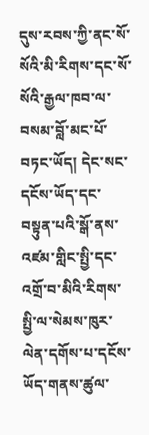དུས་རབས་ཀྱི་ནང་སོ་སོའི་མི་རིགས་དང་སོ་སོའི་རྒྱལ་ཁབ་ལ་བསམ་བློ་མང་པོ་བཏང་ཡོད། དེང་སང་དངོས་ཡོད་དང་བསྟུན་པའི་སྒོ་ནས་འཛམ་གླིང་སྤྱི་དང་འགྲོ་བ་མིའི་རིགས་སྤྱི་ལ་སེམས་ཁུར་ལེན་དགོས་པ་དངོས་ཡོད་གནས་ཚུལ་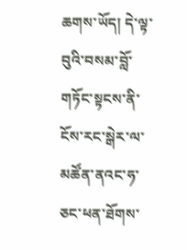ཆགས་ཡོད། དེ་ལྟ་བུའི་བསམ་བློ་གཏོང་སྟངས་ནི་ངོས་རང་སྒེར་ལ་མཚོན་ནའང་ཧ་ཅང་ཕན་ཐོགས་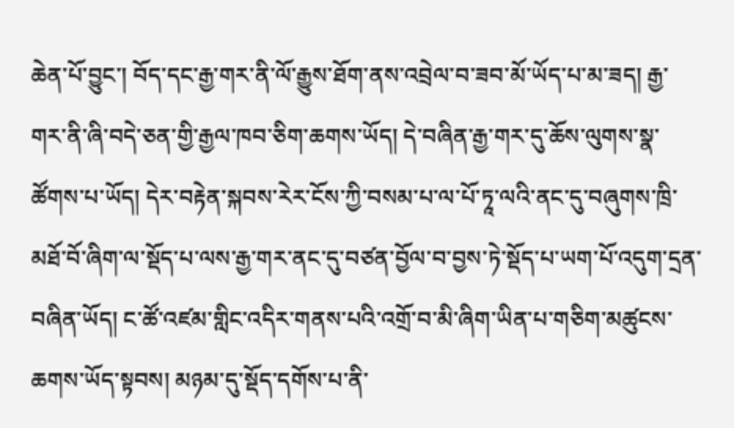ཆེན་པོ་བྱུང་། བོད་དང་རྒྱ་གར་ནི་ལོ་རྒྱུས་ཐོག་ནས་འབྲེལ་བ་ཟབ་མོ་ཡོད་པ་མ་ཟད། རྒྱ་གར་ནི་ཞི་བདེ་ཅན་གྱི་རྒྱལ་ཁབ་ཅིག་ཆགས་ཡོད། དེ་བཞིན་རྒྱ་གར་དུ་ཆོས་ལུགས་སྣ་ཚོགས་པ་ཡོད། དེར་བརྟེན་སྐབས་རེར་ངོས་ཀྱི་བསམ་པ་ལ་པོ་ཏཱ་ལའི་ནང་དུ་བཞུགས་ཁྲི་མཐོ་བོ་ཞིག་ལ་སྡོད་པ་ལས་རྒྱ་གར་ནང་དུ་བཙན་བྱོལ་བ་བྱས་ཏེ་སྡོད་པ་ཡག་པོ་འདུག་དྲན་བཞིན་ཡོད། ང་ཚོ་འཛམ་གླིང་འདིར་གནས་པའི་འགྲོ་བ་མི་ཞིག་ཡིན་པ་གཅིག་མཚུངས་ཆགས་ཡོད་སྟབས། མཉམ་དུ་སྡོད་དགོས་པ་ནི་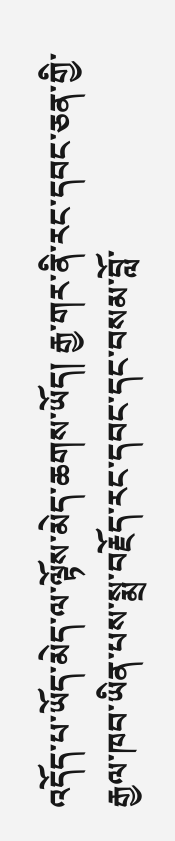འདོད་པ་ཡོད་མེད་ལ་ལྟོས་མེད་ཆགས་ཡོད། རྒྱ་གར་ནི་རང་དབང་ཅན་གྱི་རྒྱལ་ཁབ་ཡིན་པས་སྨྲ་བརྗོད་རང་དབང་དང་བསམ་བློ་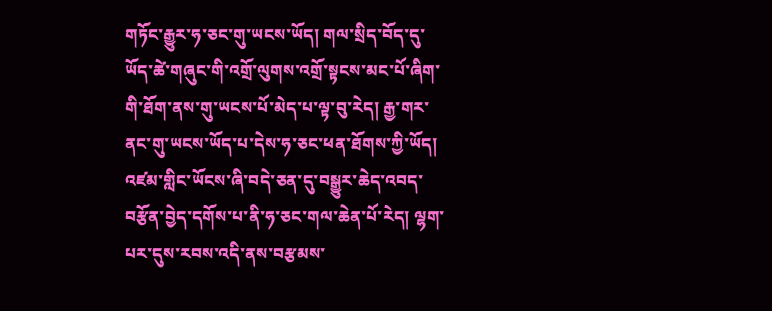གཏོང་རྒྱུར་ཧ་ཅང་གུ་ཡངས་ཡོད། གལ་སྲིད་བོད་དུ་ཡོད་ཚེ་གཞུང་གི་འགྲོ་ལུགས་འགྲོ་སྟངས་མང་པོ་ཞིག་གི་ཐོག་ནས་གུ་ཡངས་པོ་མེད་པ་ལྟ་བུ་རེད། རྒྱ་གར་ནང་གུ་ཡངས་ཡོད་པ་དེས་ཧ་ཅང་ཕན་ཐོགས་ཀྱི་ཡོད།
འཛམ་གླིང་ཡོངས་ཞི་བདེ་ཅན་དུ་བསྒྱུར་ཆེད་འབད་བརྩོན་བྱེད་དགོས་པ་ནི་ཧ་ཅང་གལ་ཆེན་པོ་རེད། ལྷག་པར་དུས་རབས་འདི་ནས་བརྩམས་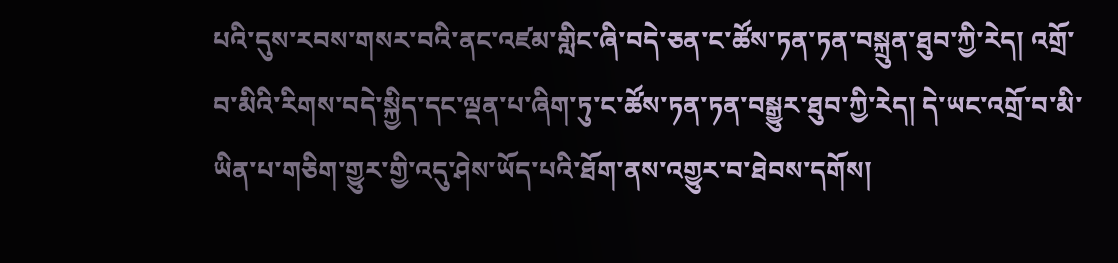པའི་དུས་རབས་གསར་བའི་ནང་འཛམ་གླིང་ཞི་བདེ་ཅན་ང་ཚོས་ཏན་ཏན་བསྐྲུན་ཐུབ་ཀྱི་རེད། འགྲོ་བ་མིའི་རིགས་བདེ་སྐྱིད་དང་ལྡན་པ་ཞིག་ཏུ་ང་ཚོས་ཏན་ཏན་བསྒྱུར་ཐུབ་ཀྱི་རེད། དེ་ཡང་འགྲོ་བ་མི་ཡིན་པ་གཅིག་གྱུར་གྱི་འདུ་ཤེས་ཡོད་པའི་ཐོག་ནས་འགྱུར་བ་ཐེབས་དགོས།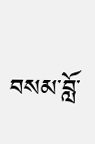བསམ་བློ་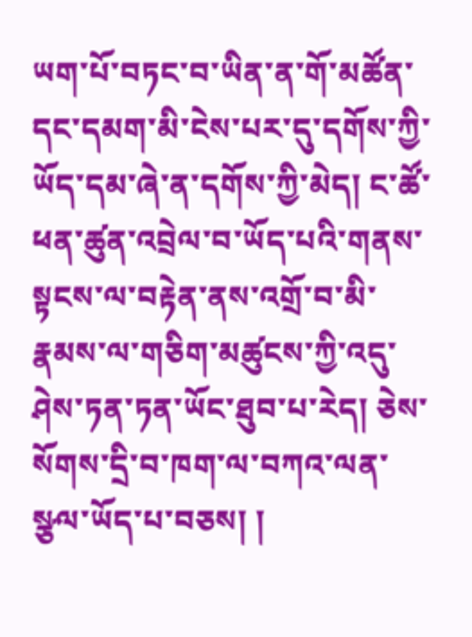ཡག་པོ་བཏང་བ་ཡིན་ན་གོ་མཚོན་དང་དམག་མི་ངེས་པར་དུ་དགོས་ཀྱི་ཡོད་དམ་ཞེ་ན་དགོས་ཀྱི་མེད། ང་ཚོ་ཕན་ཚུན་འབྲེལ་བ་ཡོད་པའི་གནས་སྟངས་ལ་བརྟེན་ནས་འགྲོ་བ་མི་རྣམས་ལ་གཅིག་མཚུངས་ཀྱི་འདུ་ཤེས་ཏན་ཏན་ཡོང་ཐུབ་པ་རེད། ཅེས་སོགས་དྲི་བ་ཁག་ལ་བཀའ་ལན་སྩལ་ཡོད་པ་བཅས། །